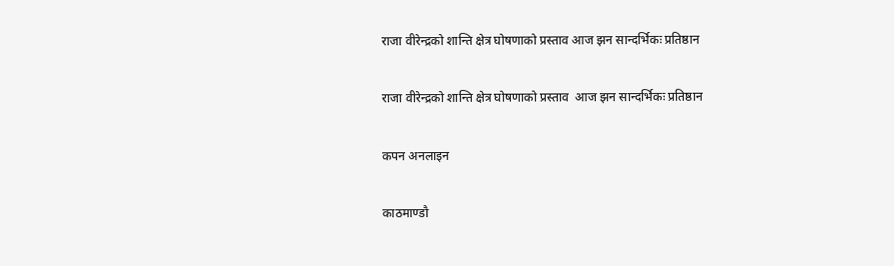राजा वीरेन्द्रको शान्ति क्षेत्र घोषणाको प्रस्ताव आज झन सान्दर्भिकः प्रतिष्ठान

राजा वीरेन्द्रको शान्ति क्षेत्र घोषणाको प्रस्ताव  आज झन सान्दर्भिकः प्रतिष्ठान

कपन अनलाइन

काठमाण्डौ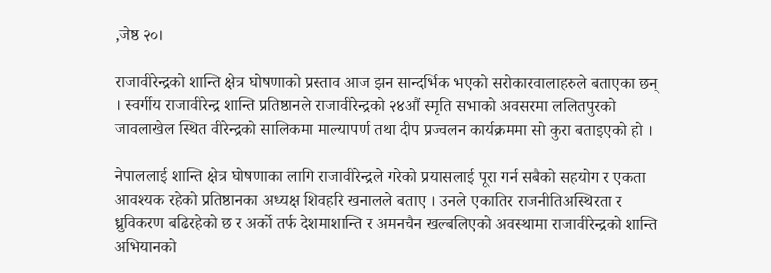,जेष्ठ २०।

राजावीरेन्द्रको शान्ति क्षेत्र घोषणाको प्रस्ताव आज झन सान्दर्भिक भएको सरोकारवालाहरुले बताएका छन् । स्वर्गीय राजावीरेन्द्र शान्ति प्रतिष्ठानले राजावीरेन्द्रको २४औं स्मृति सभाको अवसरमा ललितपुरको जावलाखेल स्थित वीरेन्द्रको सालिकमा माल्यापर्ण तथा दीप प्रज्वलन कार्यक्रममा सो कुरा बताइएको हो ।

नेपाललाई शान्ति क्षेत्र घोषणाका लागि राजावीरेन्द्रले गरेको प्रयासलाई पूरा गर्न सबैको सहयोग र एकता आवश्यक रहेको प्रतिष्ठानका अध्यक्ष शिवहरि खनालले बताए । उनले एकातिर राजनीतिअस्थिरता र ध्रुविकरण बढिरहेको छ र अर्को तर्फ देशमाशान्ति र अमनचैन खल्बलिएको अवस्थामा राजावीरेन्द्रको शान्ति अभियानको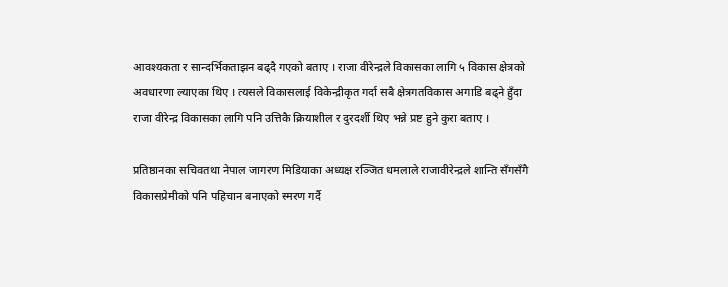आवश्यकता र सान्दर्भिकताझन बढ्दै गएको बताए । राजा वीरेन्द्रले विकासका लागि ५ विकास क्षेत्रको अवधारणा ल्याएका थिए । त्यसले विकासलाई विकेन्द्रीकृत गर्दा सबै क्षेत्रगतविकास अगाडि बढ्ने हुँदा राजा वीरेन्द्र विकासका लागि पनि उत्तिकै क्रियाशील र दुरदर्शी थिए भन्ने प्रष्ट हुने कुरा बताए ।

प्रतिष्ठानका सचिवतथा नेपाल जागरण मिडियाका अध्यक्ष रञ्जित धमलाले राजावीरेन्द्रले शान्ति सँगसँगै विकासप्रेमीको पनि पहिचान बनाएको स्मरण गर्दै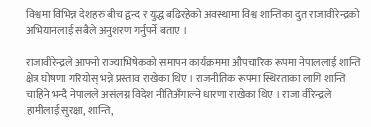विश्वमा विभिन्न देशहरु बीच द्वन्द र युद्ध बढिरहेको अवस्थामा विश्व शान्तिका दुत राजावीरेन्द्रको अभियानलाई सबैले अनुशरण गर्नुपर्ने बताए ।

राजावीरेन्द्रले आफ्नो राज्याभिषेकको समापन कार्यक्रममा औपचारिक रूपमा नेपाललाई शान्ति क्षेत्र घोषणा गरियोस् भन्ने प्रस्ताव राखेका थिए । राजनीतिक रूपमा स्थिरताका लागि शान्ति चाहिने भन्दै नेपालले असंलग्न विदेश नीतिअँगाल्ने धारणा राखेका थिए । राजा वीरेन्द्रले हामीलाई सुरक्षा, शान्ति,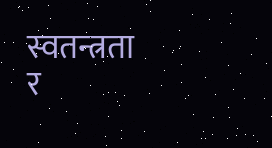स्वतन्त्रता र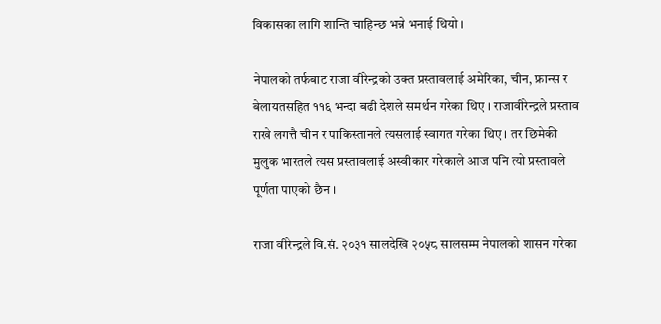विकासका लागि शान्ति चाहिन्छ भन्ने भनाई थियो ।

नेपालको तर्फबाट राजा वीरेन्द्रको उक्त प्रस्तावलाई अमेरिका, चीन, फ्रान्स र बेलायतसहित ११६ भन्दा बढी देशले समर्थन गरेका थिए । राजावीरेन्द्रले प्रस्ताव राखे लगत्तै चीन र पाकिस्तानले त्यसलाई स्वागत गरेका थिए । तर छिमेकी मुलुक भारतले त्यस प्रस्तावलाई अस्वीकार गरेकाले आज पनि त्यो प्रस्तावले पूर्णता पाएको छैन ।

राजा वीरेन्द्रले वि.सं. २०३१ सालदेखि २०५८ सालसम्म नेपालको शासन गरेका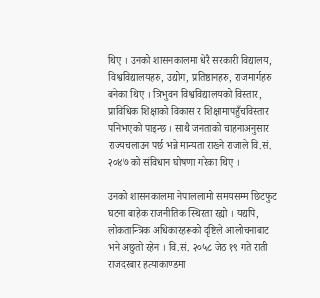थिए । उनको शासनकालमा धेरै सरकारी विद्यालय, विश्वविद्यालयहरु, उद्योग, प्रतिष्ठानहरु, राजमार्गहरु बनेका थिए । त्रिभुवन विश्वविद्यालयको विस्तार, प्राविधिक शिक्षाको विकास र शिक्षामापहुँचविस्तार पनिभएको पाइन्छ । साथै जनताको चाहनाअनुसार राज्यचलाउन पर्छ भन्ने मान्यता राख्ने राजाले वि.सं. २०४७ को संविधान घोषणा गरेका थिए ।

उनको शासनकालमा नेपाललामो समयसम्म छिटफुट घटना बाहेक राजनीतिक स्थिरता रह्यो । यद्यपि, लोकतान्त्रिक अधिकारहरूको दृष्टिले आलोचनाबाट भने अछुतो रहेन । वि.सं. २०५८ जेठ १९ गते राती राजदरबार हत्याकाण्डमा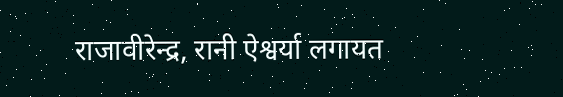राजावीरेन्द्र, रानी ऐश्वर्या लगायत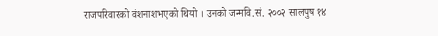राजपरिवारको वंशनाशभएको थियो । उनको जन्मवि.सं. २००२ सालपुष १४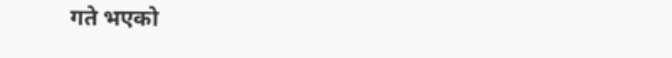गते भएको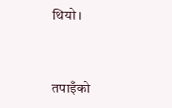थियो ।



तपाइँको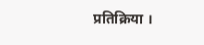प्रतिक्रिया ।